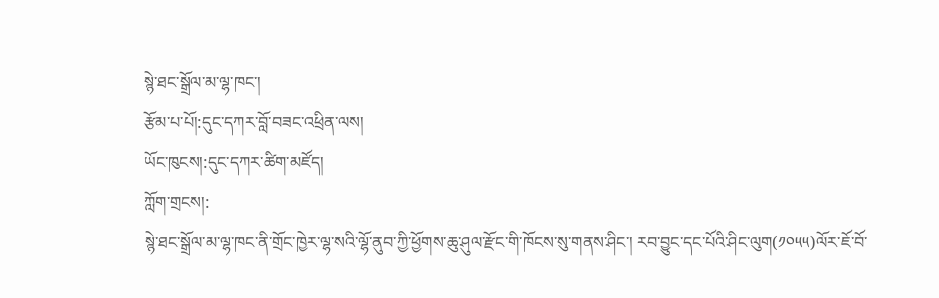སྙེ་ཐང་སྒྲོལ་མ་ལྷ་ཁང་།
རྩོམ་པ་པོ།:དུང་དཀར་བློ་བཟང་འཕྲིན་ལས།
ཡོང་ཁུངས།:དུང་དཀར་ཚིག་མཛོད།
ཀློག་གྲངས།:
སྙེ་ཐང་སྒྲོལ་མ་ལྷ་ཁང་ནི་གྲོང་ཁྱེར་ལྷ་སའི་ལྷོ་ནུབ་ཀྱི་ཕྱོགས་ཆུ་ཤུལ་རྫོང་གི་ཁོངས་སུ་གནས་ཤིང་། རབ་བྱུང་དང་པོའི་ཤིང་ལུག(༡༠༥༥)ལོར་ཇོ་བོ་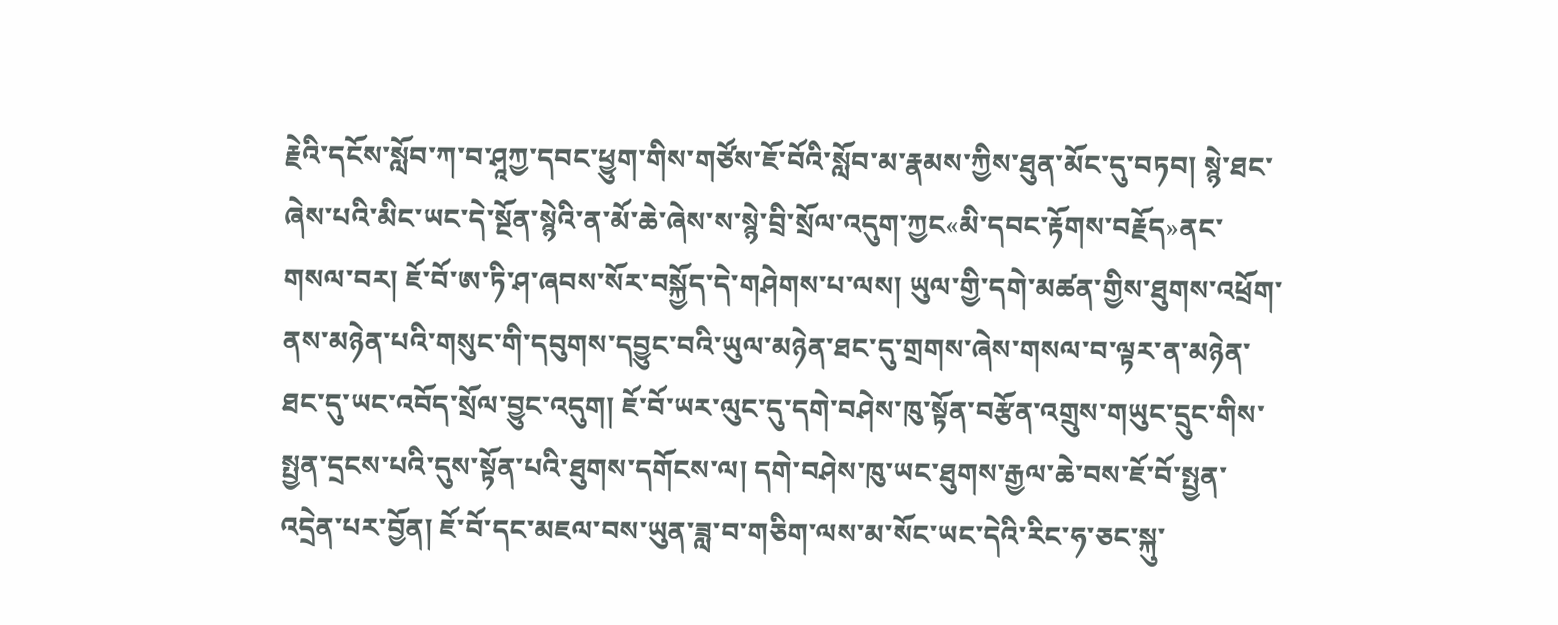རྗེའི་དངོས་སློབ་ཀ་བ་ཤཱཀྱ་དབང་ཕྱུག་གིས་གཙོས་ཇོ་བོའི་སློབ་མ་རྣམས་ཀྱིས་ཐུན་མོང་དུ་བཏབ། སྙེ་ཐང་ཞེས་པའི་མིང་ཡང་དེ་སྔོན་སྙེའི་ན་མོ་ཆེ་ཞེས་ས་སྙེ་བྲི་སྲོལ་འདུག་ཀྱང«མི་དབང་རྟོགས་བརྗོད»ནང་གསལ་བར། ཇོ་བོ་ཨ་ཏི་ཤ་ཞབས་སོར་བསྐྱོད་དེ་གཤེགས་པ་ལས། ཡུལ་གྱི་དགེ་མཚན་གྱིས་ཐུགས་འཕྲོག་ནས་མཉེན་པའི་གསུང་གི་དབུགས་དབྱུང་བའི་ཡུལ་མཉེན་ཐང་དུ་གྲགས་ཞེས་གསལ་བ་ལྟར་ན་མཉེན་ཐང་དུ་ཡང་འབོད་སྲོལ་བྱུང་འདུག། ཇོ་བོ་ཡར་ལུང་དུ་དགེ་བཤེས་ཁུ་སྟོན་བརྩོན་འགྲུས་གཡུང་དྲུང་གིས་སྤྱན་དྲངས་པའི་དུས་སྟོན་པའི་ཐུགས་དགོངས་ལ། དགེ་བཤེས་ཁུ་ཡང་ཐུགས་རྒྱལ་ཆེ་བས་ཇོ་བོ་སྤྱན་འདྲེན་པར་བྱོན། ཇོ་བོ་དང་མཇལ་བས་ཡུན་ཟླ་བ་གཅིག་ལས་མ་སོང་ཡང་དེའི་རིང་ཧ་ཅང་སྐུ་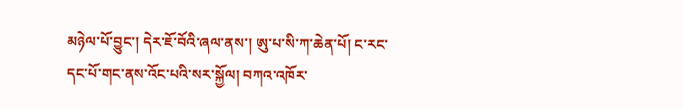མཉེལ་པོ་བྱུང་། དེར་ཇོ་བོའི་ཞལ་ནས་། ཨུ་པ་སི་ཀ་ཆེན་པོ། ང་རང་དང་པོ་གང་ནས་འོང་པའི་སར་སྐྱོལ། བཀའ་འཁོར་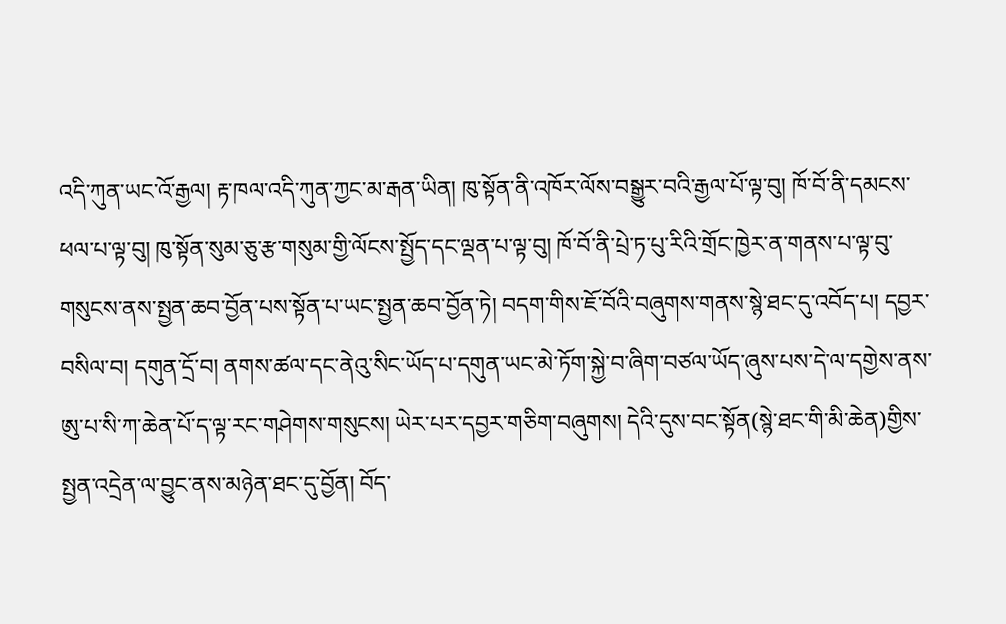འདི་ཀུན་ཡང་འོ་རྒྱལ། རྟ་ཁལ་འདི་ཀུན་ཀྱང་མ་རྒན་ཡིན། ཁུ་སྟོན་ནི་འཁོར་ལོས་བསྒྱུར་བའི་རྒྱལ་པོ་ལྟ་བུ། ཁོ་བོ་ནི་དམངས་ཕལ་པ་ལྟ་བུ། ཁུ་སྟོན་སུམ་ཅུ་རྩ་གསུམ་གྱི་ལོངས་སྤྱོད་དང་ལྡན་པ་ལྟ་བུ། ཁོ་བོ་ནི་པྲེ་ཏ་པུ་རིའི་གྲོང་ཁྱེར་ན་གནས་པ་ལྟ་བུ་གསུངས་ནས་སྤྱན་ཆབ་བྱོན་པས་སྟོན་པ་ཡང་སྤྱན་ཆབ་བྱོན་ཏེ། བདག་གིས་ཇོ་བོའི་བཞུགས་གནས་སྙེ་ཐང་དུ་འབོད་པ། དབྱར་བསིལ་བ། དགུན་དྲོ་བ། ནགས་ཚལ་དང་ནེའུ་སིང་ཡོད་པ་དགུན་ཡང་མེ་ཏོག་སྐྱེ་བ་ཞིག་བཙལ་ཡོད་ཞུས་པས་དེ་ལ་དགྱེས་ནས་ཨུ་པ་སི་ཀ་ཆེན་པོ་ད་ལྟ་རང་གཤེགས་གསུངས། ཡེར་པར་དབྱར་གཅིག་བཞུགས། དེའི་དུས་བང་སྟོན(སྙེ་ཐང་གི་མི་ཆེན)གྱིས་སྤྱན་འདྲེན་ལ་བྱུང་ནས་མཉེན་ཐང་དུ་བྱོན། བོད་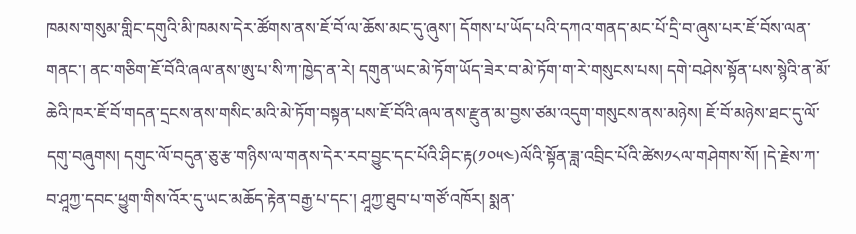ཁམས་གསུམ་གླིང་དགུའི་མི་ཁམས་དེར་ཚོགས་ནས་ཇོ་བོ་ལ་ཆོས་མང་དུ་ཞུས་། དོགས་པ་ཡོད་པའི་དཀའ་གནད་མང་པོ་དྲི་བ་ཞུས་པར་ཇོ་བོས་ལན་གནང་། ནང་གཅིག་ཇོ་བོའི་ཞལ་ནས་ཨུ་པ་སི་ཀ་ཁྱེད་ན་རེ། དགུན་ཡང་མེ་ཏོག་ཡོད་ཟེར་བ་མེ་ཏོག་ག་རེ་གསུངས་པས། དགེ་བཤེས་སྟོན་པས་སྙེའི་ན་མོ་ཆེའི་ཁར་ཇོ་བོ་གདན་དྲངས་ནས་གསིང་མའི་མེ་ཏོག་བསྟན་པས་ཇོ་བོའི་ཞལ་ནས་རྫུན་མ་བྱས་ཙམ་འདུག་གསུངས་ནས་མཉེས། ཇོ་བོ་མཉེས་ཐང་དུ་ལོ་དགུ་བཞུགས། དགུང་ལོ་བདུན་ཅུ་རྩ་གཉིས་ལ་གནས་དེར་རབ་བྱུང་དང་པོའི་ཤིང་རྟ(༡༠༥༤)ལོའི་སྟོན་ཟླ་འབྲིང་པོའི་ཚེས༡༨ལ་གཤེགས་སོ། །དེ་རྗེས་ཀ་བ་ཤཱཀྱ་དབང་ཕྱུག་གིས་འོར་དུ་ཡང་མཆོད་རྟེན་བརྒྱ་པ་དང་། ཤཱཀྱ་ཐུབ་པ་གཙོ་འཁོར། སྨན་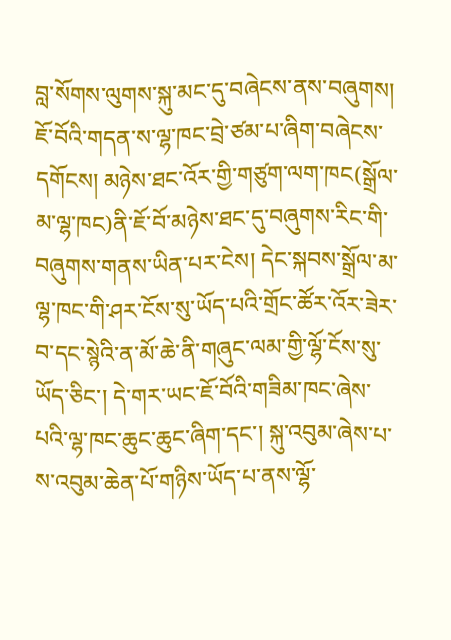བླ་སོགས་ལུགས་སྐུ་མང་དུ་བཞེངས་ནས་བཞུགས། ཇོ་བོའི་གདན་ས་ལྷ་ཁང་བྲེ་ཙམ་པ་ཞིག་བཞེངས་དགོངས། མཉེས་ཐང་འོར་གྱི་གཙུག་ལག་ཁང(སྒྲོལ་མ་ལྷ་ཁང)ནི་ཇོ་བོ་མཉེས་ཐང་དུ་བཞུགས་རིང་གི་བཞུགས་གནས་ཡིན་པར་ངེས། དེང་སྐབས་སྒྲོལ་མ་ལྷ་ཁང་གི་ཤར་ངོས་སུ་ཡོད་པའི་གྲོང་ཚོར་འོར་ཟེར་བ་དང་སྙེའི་ན་མོ་ཆེ་ནི་གཞུང་ལམ་གྱི་ལྷོ་ངོས་སུ་ཡོད་ཅིང་། དེ་གར་ཡང་ཇོ་བོའི་གཟིམ་ཁང་ཞེས་པའི་ལྷ་ཁང་ཆུང་ཆུང་ཞིག་དང་། སྐུ་འབུམ་ཞེས་པ་ས་འབུམ་ཆེན་པོ་གཉིས་ཡོད་པ་ནས་ལྷོ་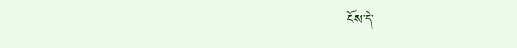ངོས་དེ་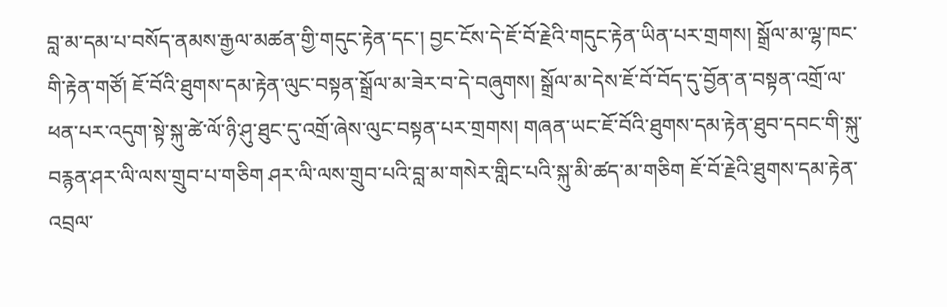བླ་མ་དམ་པ་བསོད་ནམས་རྒྱལ་མཚན་གྱི་གདུང་རྟེན་དང་། བྱང་ངོས་དེ་ཇོ་བོ་རྗེའི་གདུང་རྟེན་ཡིན་པར་གྲགས། སྒྲོལ་མ་ལྷ་ཁང་གི་རྟེན་གཙོ། ཇོ་བོའི་ཐུགས་དམ་རྟེན་ལུང་བསྟན་སྒྲོལ་མ་ཟེར་བ་དེ་བཞུགས། སྒྲོལ་མ་དེས་ཇོ་བོ་བོད་དུ་བྱོན་ན་བསྟན་འགྲོ་ལ་ཕན་པར་འདུག་སྟེ་སྐུ་ཚེ་ལོ་ཉི་ཤུ་ཐུང་དུ་འགྲོ་ཞེས་ལུང་བསྟན་པར་གྲགས། གཞན་ཡང་ཇོ་བོའི་ཐུགས་དམ་རྟེན་ཐུབ་དབང་གི་སྐུ་བརྙན་ཤར་ལི་ལས་གྲུབ་པ་གཅིག ཤར་ལི་ལས་གྲུབ་པའི་བླ་མ་གསེར་གླིང་པའི་སྐུ་མི་ཚད་མ་གཅིག ཇོ་བོ་རྗེའི་ཐུགས་དམ་རྟེན་འབྲལ་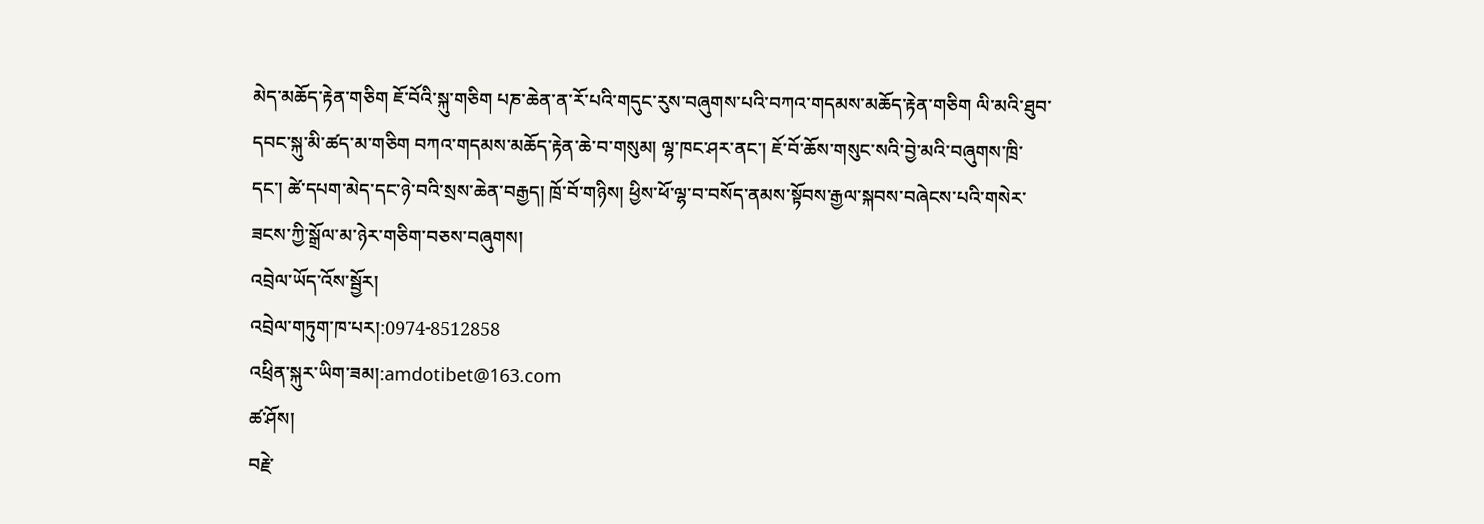མེད་མཆོད་རྟེན་གཅིག ཇོ་བོའི་སྐུ་གཅིག པཎ་ཆེན་ན་རོ་པའི་གདུང་རུས་བཞུགས་པའི་བཀའ་གདམས་མཆོད་རྟེན་གཅིག ལི་མའི་ཐུབ་དབང་སྐུ་མི་ཚད་མ་གཅིག བཀའ་གདམས་མཆོད་རྟེན་ཆེ་བ་གསུམ། ལྷ་ཁང་ཤར་ནང་། ཇོ་བོ་ཆོས་གསུང་སའི་བྱེ་མའི་བཞུགས་ཁྲི་དང་། ཚེ་དཔག་མེད་དང་ཉེ་བའི་སྲས་ཆེན་བརྒྱད། ཁྲོ་བོ་གཉིས། ཕྱིས་ཕོ་ལྷ་བ་བསོད་ནམས་སྟོབས་རྒྱལ་སྐབས་བཞེངས་པའི་གསེར་ཟངས་ཀྱི་སྒྲོལ་མ་ཉེར་གཅིག་བཅས་བཞུགས།
འབྲེལ་ཡོད་འོས་སྦྱོར།
འབྲེལ་གཏུག་ཁ་པར།:0974-8512858
འཕྲིན་སྐུར་ཡིག་ཟམ།:amdotibet@163.com
ཚ་ཤོས།
བརྗེ་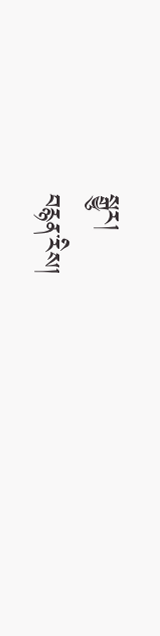སྒྱུར།
བརྙན་རིས།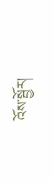འོས་སྦྱོར།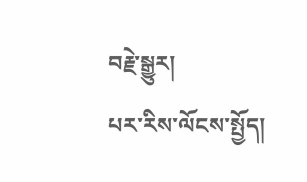བརྗེ་སྒྱུར།
པར་རིས་ལོངས་སྤྱོད།